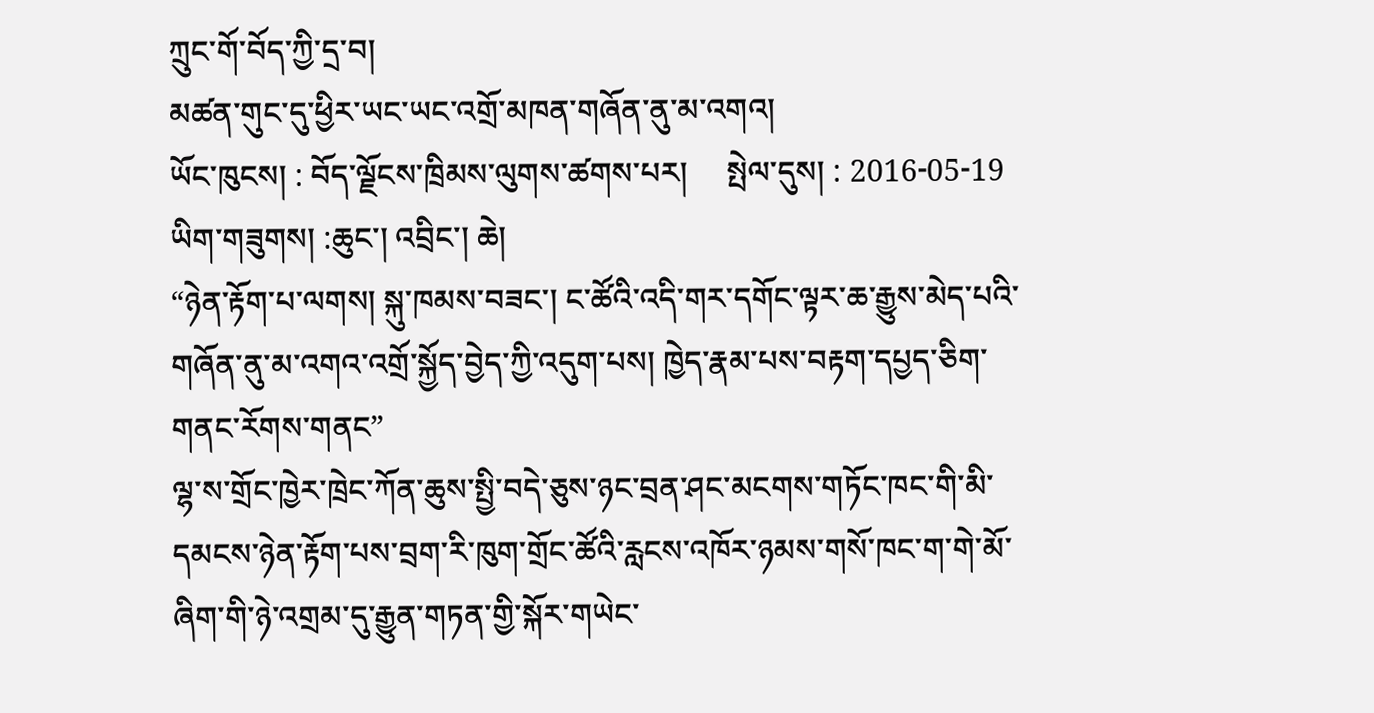ཀྲུང་གོ་བོད་ཀྱི་དྲ་བ།
མཚན་གུང་དུ་ཕྱིར་ཡང་ཡང་འགྲོ་མཁན་གཞོན་ནུ་མ་འགའ།
ཡོང་ཁུངས། : བོད་ལྗོངས་ཁྲིམས་ལུགས་ཚགས་པར།     སྤེལ་དུས། : 2016-05-19
ཡིག་གཟུགས། :ཆུང་། འབྲིང་། ཆེ།
“ཉེན་རྟོག་པ་ལགས། སྐུ་ཁམས་བཟང་། ང་ཚོའི་འདི་གར་དགོང་ལྟར་ཆ་རྒྱུས་མེད་པའི་གཞོན་ནུ་མ་འགའ་འགྲོ་སྐྱོད་བྱེད་ཀྱི་འདུག་པས། ཁྱེད་རྣམ་པས་བརྟག་དཔྱད་ཅིག་གནང་རོགས་གནང”
ལྷ་ས་གྲོང་ཁྱེར་ཁྲེང་ཀོན་ཆུས་སྤྱི་བདེ་ཅུས་ཉང་བྲན་ཤང་མངགས་གཏོང་ཁང་གི་མི་དམངས་ཉེན་རྟོག་པས་བྲག་རི་ཁུག་གྲོང་ཚོའི་རླངས་འཁོར་ཉམས་གསོ་ཁང་ག་གེ་མོ་ཞིག་གི་ཉེ་འགྲམ་དུ་རྒྱུན་གཏན་གྱི་སྐོར་གཡེང་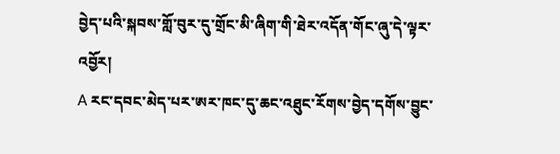བྱེད་པའི་སྐབས་གློ་བུར་དུ་གྲོང་མི་ཞིག་གི་ཐེར་འདོན་གོང་ཞུ་དེ་ལྟར་འབྱོར།
A རང་དབང་མེད་པར་ཨར་ཁང་དུ་ཆང་འཐུང་རོགས་བྱེད་དགོས་བྱུང་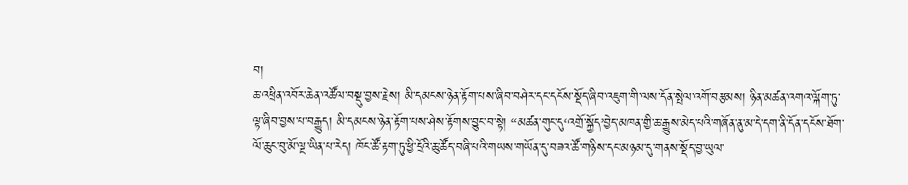བ།
ཆ་འཕྲིན་འབོར་ཆེན་འཚོལ་བསྡུ་བྱས་རྗེས། མི་དམངས་ཉེན་རྟོག་པས་ཞིབ་བཤེར་དང་དངོས་སྡོད་ཞིབ་འཇུག་གི་ལས་དོན་སྤེལ་འགོ་བརྩམས། ཉིན་མཚན་འགའ་ལྐོག་ཏུ་ལྟ་ཞིབ་བྱས་པ་བརྒྱུད། མི་དམངས་ཉེན་རྟོག་པས་ཤེས་རྟོགས་བྱུང་བ་སྟེ། “མཚན་གུང་དུ‘འགྲོ་སྐྱོད’བྱེད་མཁན་གྱི་ཆ་རྒྱུས་མེད་པའི་གཞོན་ནུ་མ་དེ་དག་ནི་དོན་དངོས་ཐོག་ལོ་ཆུང་བུ་མོ་ལྔ་ཡིན་པ་རེད། ཁོང་ཚོ་རྟག་ཏུ་ཕྱི་དྲོའི་ཆུ་ཚོད་བཞི་པའི་གཡས་གཡོན་དུ་བཟའ་ཚོ་གཉིས་དང་མཉམ་དུ་གནས་སྡོད་བྱ་ཡུལ་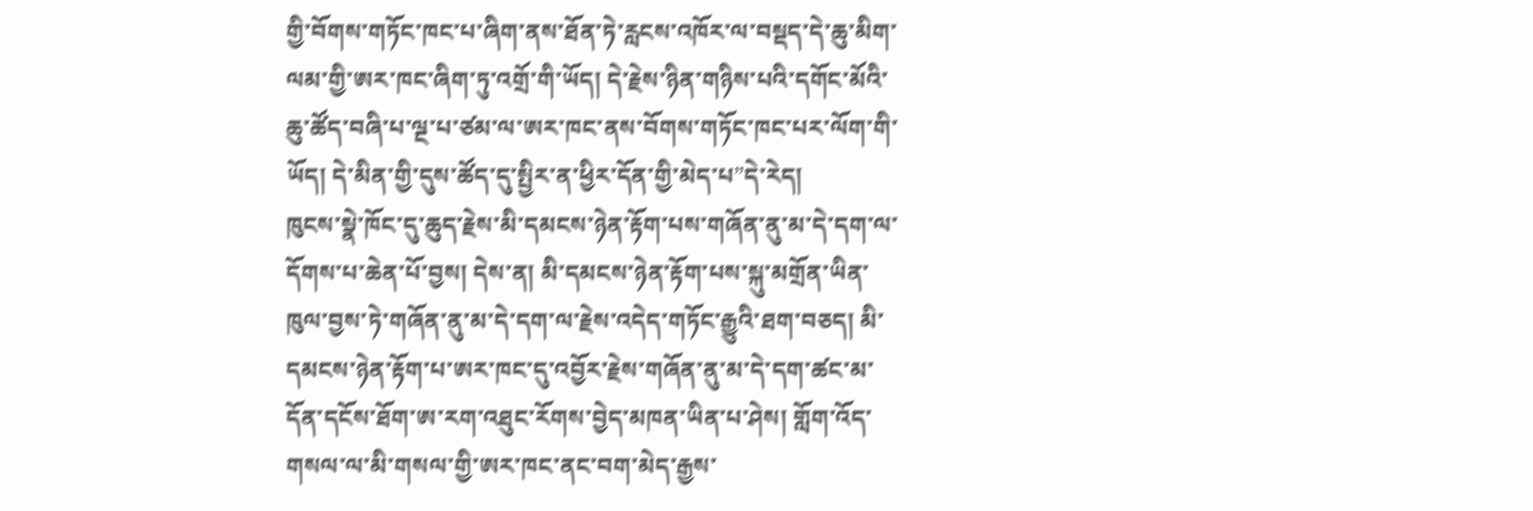གྱི་བོགས་གཏོང་ཁང་པ་ཞིག་ནས་ཐོན་ཏེ་རླངས་འཁོར་ལ་བསྡད་དེ་ཆུ་མིག་ལམ་གྱི་ཨར་ཁང་ཞིག་ཏུ་འགྲོ་གི་ཡོད། དེ་རྗེས་ཉིན་གཉིས་པའི་དགོང་མོའི་ཆུ་ཚོད་བཞི་པ་ལྔ་པ་ཙམ་ལ་ཨར་ཁང་ནས་བོགས་གཏོང་ཁང་པར་ལོག་གི་ཡོད། དེ་མིན་གྱི་དུས་ཚོད་དུ་སྤྱིར་ན་ཕྱིར་དོན་གྱི་མེད་པ”དེ་རེད།
ཁུངས་སྣེ་ཁོང་དུ་ཆུད་རྗེས་མི་དམངས་ཉེན་རྟོག་པས་གཞོན་ནུ་མ་དེ་དག་ལ་དོགས་པ་ཆེན་པོ་བྱས། དེས་ན། མི་དམངས་ཉེན་རྟོག་པས་སྐུ་མགྲོན་ཡིན་ཁུལ་བྱས་ཏེ་གཞོན་ནུ་མ་དེ་དག་ལ་རྗེས་འདེད་གཏོང་རྒྱུའི་ཐག་བཅད། མི་དམངས་ཉེན་རྟོག་པ་ཨར་ཁང་དུ་འབྱོར་རྗེས་གཞོན་ནུ་མ་དེ་དག་ཚང་མ་དོན་དངོས་ཐོག་ཨ་རག་འཐུང་རོགས་བྱེད་མཁན་ཡིན་པ་ཤེས། གློག་འོད་གསལ་ལ་མི་གསལ་གྱི་ཨར་ཁང་ནང་བག་མེད་རྒྱས་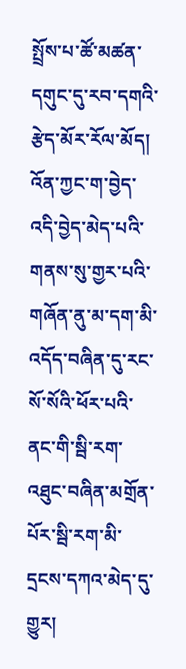སྤྲོས་པ་ཚོ་མཚན་དགུང་དུ་རབ་དགའི་རྩེད་མོར་རོལ་མོད། འོན་ཀྱང་ག་བྱེད་འདི་བྱེད་མེད་པའི་གནས་སུ་གྱར་པའི་གཞོན་ནུ་མ་དག་མི་འདོད་བཞིན་དུ་རང་སོ་སོའི་ཕོར་པའི་ནང་གི་སྦི་རག་འཐུང་བཞིན་མགྲོན་པོར་སྦི་རག་མི་དྲངས་དཀའ་མེད་དུ་གྱུར།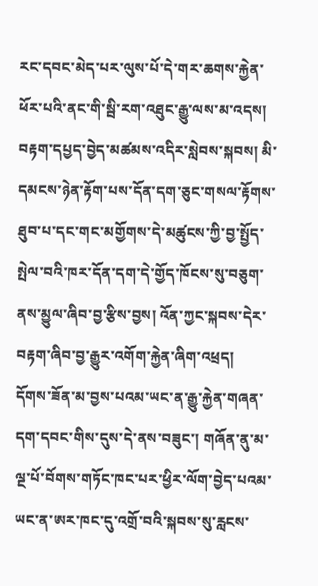རང་དབང་མེད་པར་ལུས་པོ་དེ་གར་ཆགས་རྐྱེན་ཕོར་པའི་ནང་གི་སྦི་རག་འཐུང་རྒྱུ་ལས་མ་འདས།
བརྟག་དཔྱད་བྱེད་མཚམས་འདིར་སླེབས་སྐབས། མི་དམངས་ཉེན་རྟོག་པས་དོན་དག་ཅུང་གསལ་རྟོགས་ཐུབ་པ་དང་གང་མགྱོགས་དེ་མཚུངས་ཀྱི་བྱ་སྤྱོད་སྤེལ་བའི་ཁར་དོན་དག་དེ་གྱོད་ཁོངས་སུ་བཅུག་ནས་མྱུལ་ཞིབ་བྱ་རྩིས་བྱས། འོན་ཀྱང་སྐབས་དེར་བརྟག་ཞིབ་བྱ་རྒྱུར་འགོག་རྐྱེན་ཞིག་འཕྲད།
དོགས་ཟོན་མ་བྱས་པའམ་ཡང་ན་རྒྱུ་རྐྱེན་གཞན་དག་དབང་གིས་དུས་དེ་ནས་བཟུང་། གཞོན་ནུ་མ་ལྔ་པོ་བོགས་གཏོང་ཁང་པར་ཕྱིར་ལོག་བྱེད་པའམ་ཡང་ན་ཨར་ཁང་དུ་འགྲོ་བའི་སྐབས་སུ་རླངས་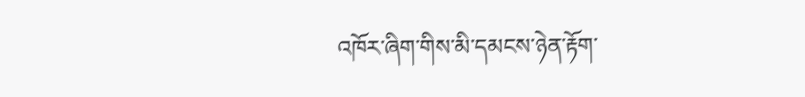འཁོར་ཞིག་གིས་མི་དམངས་ཉེན་རྟོག་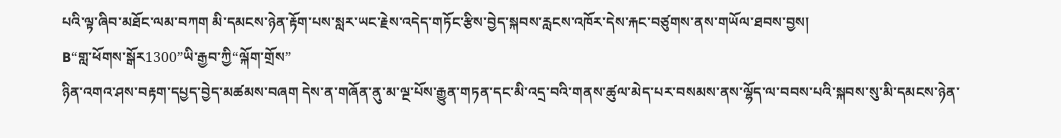པའི་ལྟ་ཞིབ་མཐོང་ལམ་བཀག མི་དམངས་ཉེན་རྟོག་པས་སླར་ཡང་རྗེས་འདེད་གཏོང་རྩིས་བྱེད་སྐབས་རླངས་འཁོར་དེས་རྐང་བཙུགས་ནས་གཡོལ་ཐབས་བྱས།
B“གླ་ཕོགས་སྒོར1300”ཡི་རྒྱབ་ཀྱི“ལྐོག་གྲོས”
ཉིན་འགའ་ཤས་བརྟག་དཔྱད་བྱེད་མཚམས་བཞག དེས་ན་གཞོན་ནུ་མ་ལྔ་པོས་རྒྱུན་གཏན་དང་མི་འདྲ་བའི་གནས་ཚུལ་མེད་པར་བསམས་ནས་ལྷོད་ལ་བབས་པའི་སྐབས་སུ་མི་དམངས་ཉེན་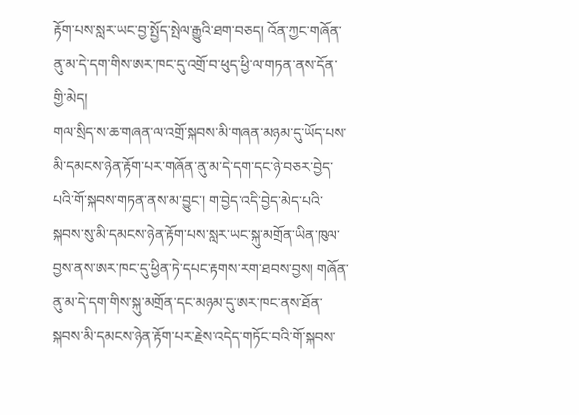རྟོག་པས་སླར་ཡང་བྱ་སྤྱོད་སྤེལ་རྒྱུའི་ཐག་བཅད། འོན་ཀྱང་གཞོན་ནུ་མ་དེ་དག་གིས་ཨར་ཁང་དུ་འགྲོ་བ་ཕུད་ཕྱི་ལ་གཏན་ནས་དོན་གྱི་མེད།
གལ་སྲིད་ས་ཆ་གཞན་ལ་འགྲོ་སྐབས་མི་གཞན་མཉམ་དུ་ཡོད་པས་མི་དམངས་ཉེན་རྟོག་པར་གཞོན་ནུ་མ་དེ་དག་དང་ཉེ་བཅར་བྱེད་པའི་གོ་སྐབས་གཏན་ནས་མ་བྱུང་། ག་བྱེད་འདི་བྱེད་མེད་པའི་སྐབས་སུ་མི་དམངས་ཉེན་རྟོག་པས་སླར་ཡང་སྐུ་མགྲོན་ཡིན་ཁུལ་བྱས་ནས་ཨར་ཁང་དུ་ཕྱིན་ཏེ་དཔང་རྟགས་རག་ཐབས་བྱས། གཞོན་ནུ་མ་དེ་དག་གིས་སྐུ་མགྲོན་དང་མཉམ་དུ་ཨར་ཁང་ནས་ཐོན་སྐབས་མི་དམངས་ཉེན་རྟོག་པར་རྗེས་འདེད་གཏོང་བའི་གོ་སྐབས་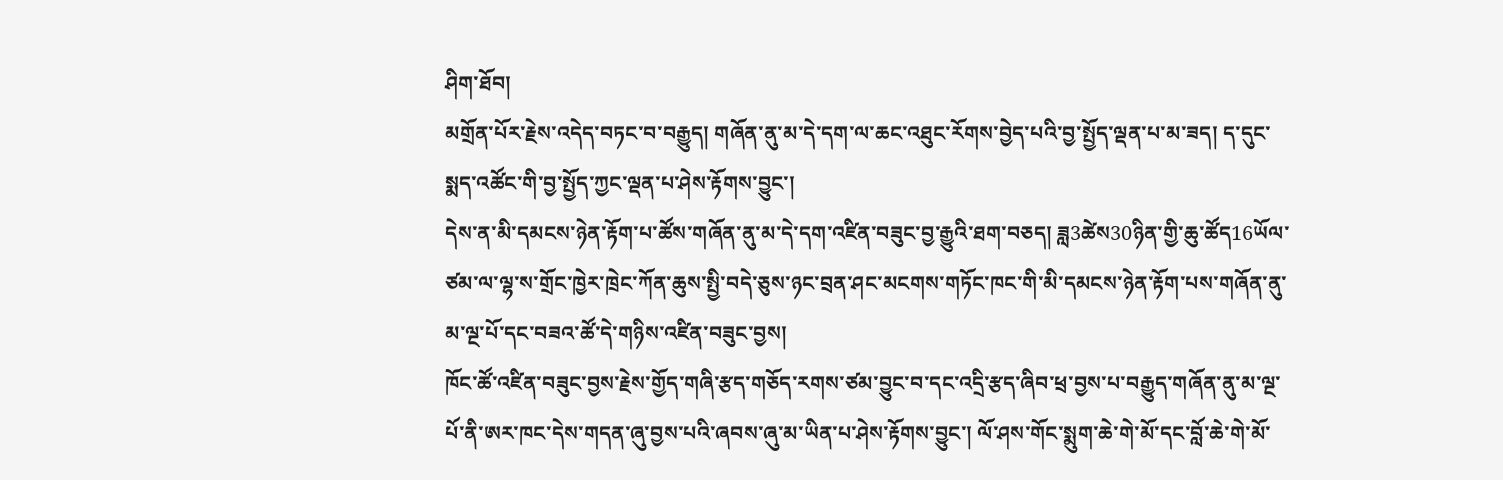ཤིག་ཐོབ།
མགྲོན་པོར་རྗེས་འདེད་བཏང་བ་བརྒྱུད། གཞོན་ནུ་མ་དེ་དག་ལ་ཆང་འཐུང་རོགས་བྱེད་པའི་བྱ་སྤྱོད་ལྡན་པ་མ་ཟད། ད་དུང་སྨད་འཚོང་གི་བྱ་སྤྱོད་ཀྱང་ལྡན་པ་ཤེས་རྟོགས་བྱུང་།
དེས་ན་མི་དམངས་ཉེན་རྟོག་པ་ཚོས་གཞོན་ནུ་མ་དེ་དག་འཛིན་བཟུང་བྱ་རྒྱུའི་ཐག་བཅད། ཟླ3ཚེས30ཉིན་གྱི་ཆུ་ཚོད16ཡོལ་ཙམ་ལ་ལྷ་ས་གྲོང་ཁྱེར་ཁྲེང་ཀོན་ཆུས་སྤྱི་བདེ་ཅུས་ཉང་བྲན་ཤང་མངགས་གཏོང་ཁང་གི་མི་དམངས་ཉེན་རྟོག་པས་གཞོན་ནུ་མ་ལྔ་པོ་དང་བཟའ་ཚོ་དེ་གཉིས་འཛིན་བཟུང་བྱས།
ཁོང་ཚོ་འཛིན་བཟུང་བྱས་རྗེས་གྱོད་གཞི་རྩད་གཅོད་རགས་ཙམ་བྱུང་བ་དང་འདྲི་རྩད་ཞིབ་ཕྲ་བྱས་པ་བརྒྱུད་གཞོན་ནུ་མ་ལྔ་པོ་ནི་ཨར་ཁང་དེས་གདན་ཞུ་བྱས་པའི་ཞབས་ཞུ་མ་ཡིན་པ་ཤེས་རྟོགས་བྱུང་། ལོ་ཤས་གོང་སྨུག་ཆེ་གེ་མོ་དང་བློ་ཆེ་གེ་མོ་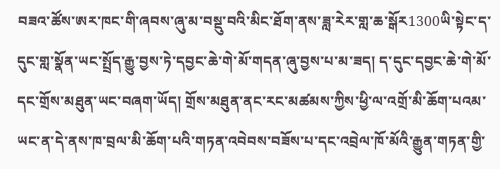བཟའ་ཚོས་ཨར་ཁང་གི་ཞབས་ཞུ་མ་བསྡུ་བའི་མིང་ཐོག་ནས་ཟླ་རེར་གླ་ཆ་སྒོར1300ཡི་སྟེང་ད་དུང་གླ་སྣོན་ཡང་སྤྲོད་རྒྱུ་བྱས་ཏེ་དབྱང་ཆེ་གེ་མོ་གདན་ཞུ་བྱས་པ་མ་ཟད། ད་དུང་དབྱང་ཆེ་གེ་མོ་དང་གྲོས་མཐུན་ཡང་བཞག་ཡོད། གྲོས་མཐུན་ནང་རང་མཚམས་ཀྱིས་ཕྱི་ལ་འགྲོ་མི་ཆོག་པའམ་ཡང་ན་དེ་ནས་ཁ་བྲལ་མི་ཆོག་པའི་གཏན་འབེབས་བཟོས་པ་དང་འབྲེལ་ཁོ་མོའི་རྒྱུན་གཏན་གྱི་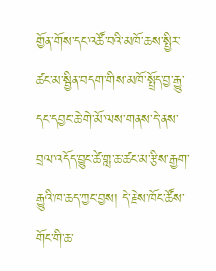གྱོན་གོས་དང་འཚོ་བའི་མཁོ་ཆས་སྤྱིར་ཚང་མ་སྦྱིན་བདག་གིས་མཁོ་སྤྲོད་བྱ་རྒྱུ་དང་དབྱང་ཆེ་གེ་མོ་ལས་གནས་དེ་ནས་བྲལ་འདོད་བྱུང་ཚེ་གླ་ཆ་ཚང་མ་རྩིས་རྒྱག་རྒྱུའི་ཁ་ཆད་ཀྱང་བྱས། དེ་རྗེས་ཁོང་ཚོས་གོང་གི་ཆ་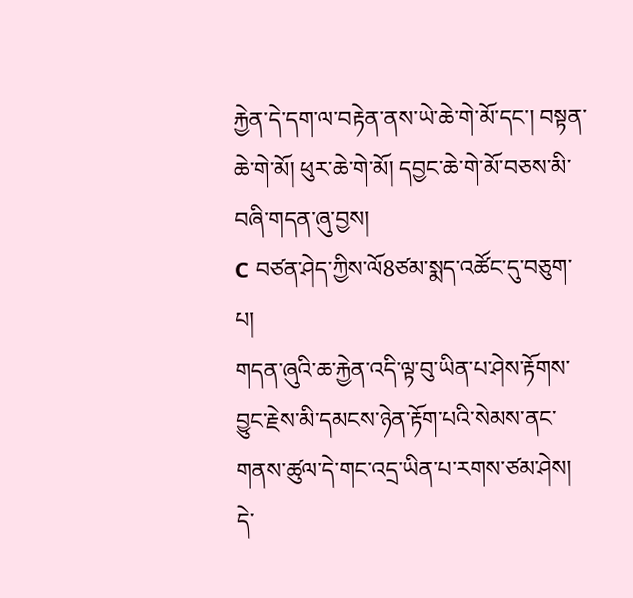རྐྱེན་དེ་དག་ལ་བརྟེན་ནས་ཡེ་ཆེ་གེ་མོ་དང་། བསྟན་ཆེ་གེ་མོ། ཕུར་ཆེ་གེ་མོ། དབྱང་ཆེ་གེ་མོ་བཅས་མི་བཞི་གདན་ཞུ་བྱས།
C བཙན་ཤེད་ཀྱིས་ལོ8ཙམ་སྨད་འཚོང་དུ་བཅུག་པ།
གདན་ཞུའི་ཆ་རྐྱེན་འདི་ལྟ་བུ་ཡིན་པ་ཤེས་རྟོགས་བྱུང་རྗེས་མི་དམངས་ཉེན་རྟོག་པའི་སེམས་ནང་གནས་ཚུལ་དེ་གང་འདྲ་ཡིན་པ་རགས་ཙམ་ཤེས། དེ་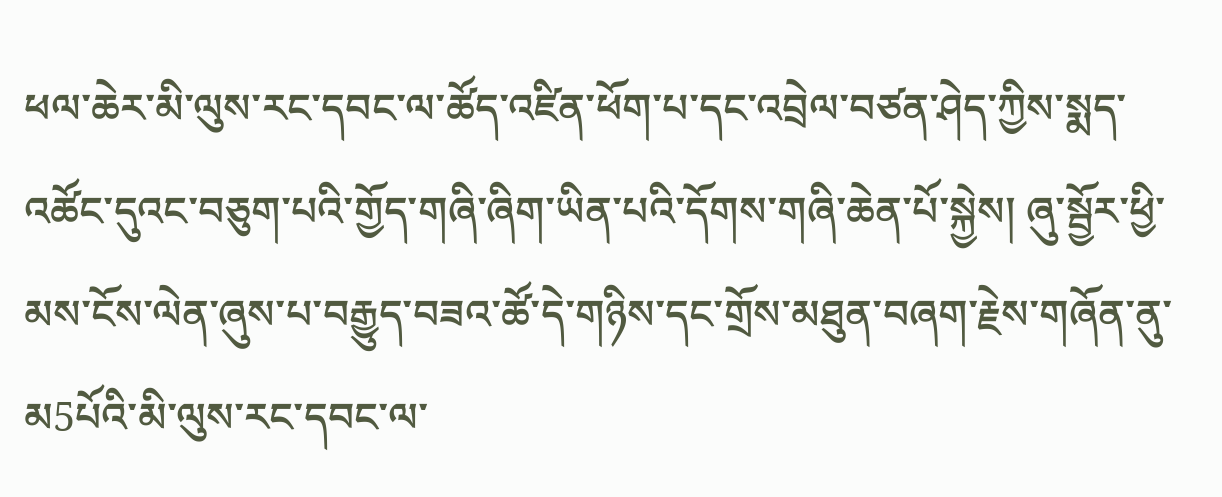ཕལ་ཆེར་མི་ལུས་རང་དབང་ལ་ཚོད་འཛིན་ཕོག་པ་དང་འབྲེལ་བཙན་ཤེད་ཀྱིས་སྨད་འཚོང་དུའང་བཅུག་པའི་གྱོད་གཞི་ཞིག་ཡིན་པའི་དོགས་གཞི་ཆེན་པོ་སྐྱེས། ཞུ་སྦྱོར་ཕྱི་མས་ངོས་ལེན་ཞུས་པ་བརྒྱུད་བཟའ་ཚོ་དེ་གཉིས་དང་གྲོས་མཐུན་བཞག་རྗེས་གཞོན་ནུ་མ5པོའི་མི་ལུས་རང་དབང་ལ་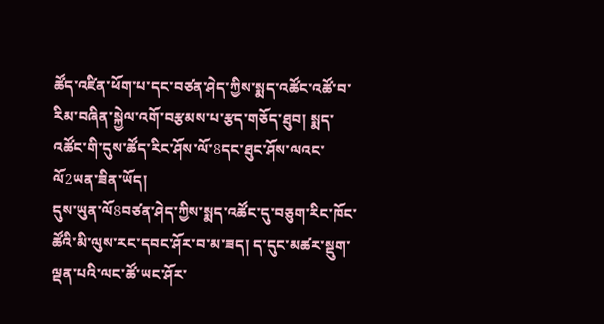ཚོད་འཛིན་ཕོག་པ་དང་བཙན་ཤེད་ཀྱིས་སྨད་འཚོང་འཚོ་བ་རིམ་བཞིན་སྐྱེལ་འགོ་བརྩམས་པ་རྩད་གཅོད་ཐུབ། སྨད་འཚོང་གི་དུས་ཚོད་རིང་ཤོས་ལོ་8དང་ཐུང་ཤོས་ལའང་ལོ2ཡན་ཟིན་ཡོད།
དུས་ཡུན་ལོ8བཙན་ཤེད་ཀྱིས་སྨད་འཚོང་དུ་བཅུག་རིང་ཁོང་ཚོའི་མི་ལུས་རང་དབང་ཤོར་བ་མ་ཟད། ད་དུང་མཚར་སྡུག་ལྡན་པའི་ལང་ཚོ་ཡང་ཤོར་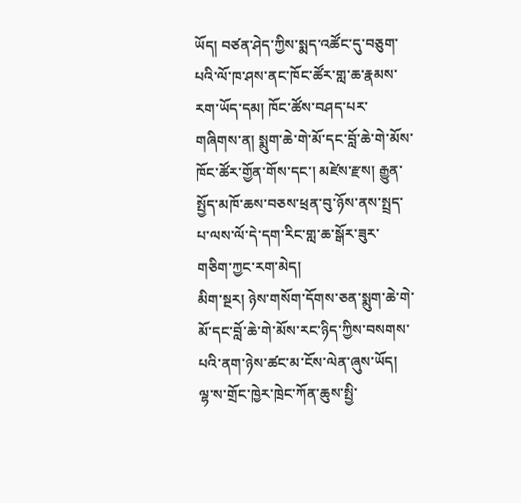ཡོད། བཙན་ཤེད་ཀྱིས་སྨད་འཚོང་དུ་བཅུག་པའི་ལོ་ཁ་ཤས་ནང་ཁོང་ཚོར་གླ་ཆ་རྣམས་རག་ཡོད་དམ། ཁོང་ཚོས་བཤད་པར་གཞིགས་ན། སྨུག་ཆེ་གེ་མོ་དང་བློ་ཆེ་གེ་མོས་ཁོང་ཚོར་གྱོན་གོས་དང་། མཛེས་རྫས། རྒྱུན་སྤྱོད་མཁོ་ཆས་བཅས་ཕྲན་བུ་ཉོས་ནས་སྤྲད་པ་ལས་ལོ་དེ་དག་རིང་གླ་ཆ་སྒོར་ཟུར་གཅིག་ཀྱང་རག་མེད།
མིག་སྔར། ཉེས་གསོག་དོགས་ཅན་སྨུག་ཆེ་གེ་མོ་དང་བློ་ཆེ་གེ་མོས་རང་ཉིད་ཀྱིས་བསགས་པའི་ནག་ཉེས་ཚང་མ་ངོས་ལེན་ཞུས་ཡོད། ལྷ་ས་གྲོང་ཁྱེར་ཁྲེང་ཀོན་ཆུས་སྤྱི་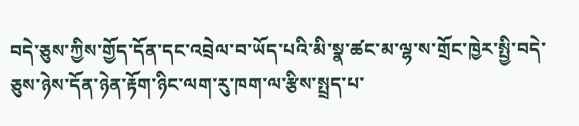བདེ་ཅུས་ཀྱིས་གྱོད་དོན་དང་འབྲེལ་བ་ཡོད་པའི་མི་སྣ་ཚང་མ་ལྷ་ས་གྲོང་ཁྱེར་སྤྱི་བདེ་ཅུས་ཉེས་དོན་ཉེན་རྟོག་ཉིང་ལག་རུ་ཁག་ལ་རྩིས་སྤྲད་པ་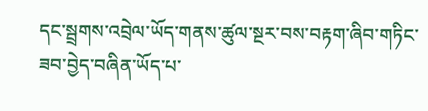དང་སྦྲགས་འབྲེལ་ཡོད་གནས་ཚུལ་སྔར་བས་བརྟག་ཞིབ་གཏིང་ཟབ་བྱེད་བཞིན་ཡོད་པ་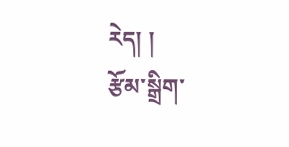རེད། །
རྩོམ་སྒྲིག་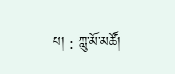པ། : ཀླུ་མོ་མཚོ།